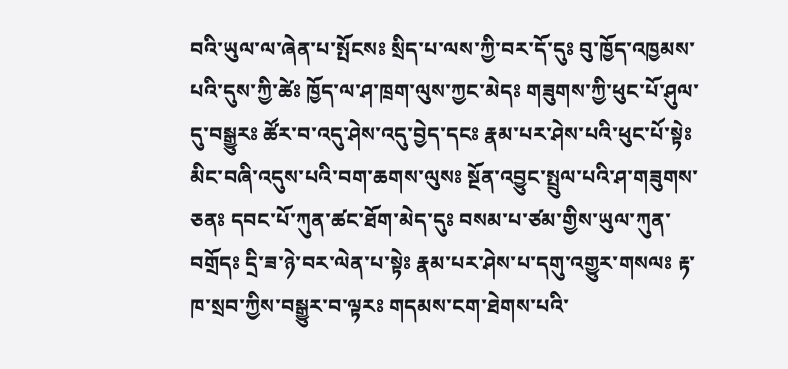བའི་ཡུལ་ལ་ཞེན་པ་སྤོངསཿ སྲིད་པ་ལས་ཀྱི་བར་དོ་དུཿ བུ་ཁྱོད་འཁྱམས་པའི་དུས་ཀྱི་ཚེཿ ཁྱོད་ལ་ཤ་ཁྲག་ལུས་ཀྱང་མེདཿ གཟུགས་ཀྱི་ཕུང་པོ་ཤུལ་དུ་བསྒྱུརཿ ཚོར་བ་འདུ་ཤེས་འདུ་བྱེད་དངཿ རྣམ་པར་ཤེས་པའི་ཕུང་པོ་སྟེཿ མིང་བཞི་འདུས་པའི་བག་ཆགས་ལུསཿ སྔོན་འབྱུང་སྤྲུལ་པའི་ཤ་གཟུགས་ཅནཿ དབང་པོ་ཀུན་ཚང་ཐོག་མེད་དུཿ བསམ་པ་ཙམ་གྱིས་ཡུལ་ཀུན་བགྲོདཿ དྲི་ཟ་ཉེ་བར་ལེན་པ་སྟེཿ རྣམ་པར་ཤེས་པ་དགུ་འགྱུར་གསལཿ རྟ་ཁ་སྲབ་ཀྱིས་བསྒྱུར་བ་ལྟརཿ གདམས་ངག་ཐེགས་པའི་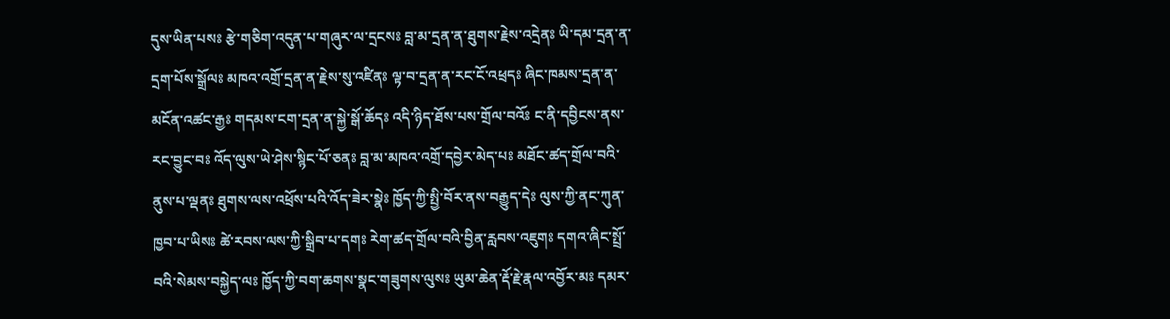དུས་ཡིན་པསཿ རྩེ་གཅིག་འདུན་པ་གཞུར་ལ་དྲངསཿ བླ་མ་དྲན་ན་ཐུགས་རྗེས་འདྲེནཿ ཡི་དམ་དྲན་ན་དྲག་པོས་སྒྲོལཿ མཁའ་འགྲོ་དྲན་ན་རྗེས་སུ་འཛིནཿ ལྟ་བ་དྲན་ན་རང་ངོ་འཕྲདཿ ཞིང་ཁམས་དྲན་ན་མངོན་འཚང་རྒྱཿ གདམས་ངག་དྲན་ན་སྐྱེ་སྒོ་ཆོདཿ འདི་ཉིད་ཐོས་པས་གྲོལ་བའོཿ ང་ནི་དབྱིངས་ནས་རང་བྱུང་བཿ འོད་ལུས་ཡེ་ཤེས་སྙིང་པོ་ཅནཿ བླ་མ་མཁའ་འགྲོ་དབྱེར་མེད་པཿ མཐོང་ཚད་གྲོལ་བའི་ནུས་པ་ལྡནཿ ཐུགས་ལས་འཕྲོས་པའི་འོད་ཟེར་སྣེཿ ཁྱོད་ཀྱི་སྤྱི་བོར་ནས་བརྒྱུད་དེཿ ལུས་ཀྱི་ནང་ཀུན་ཁྱབ་པ་ཡིསཿ ཚེ་རབས་ལས་ཀྱི་སྒྲིབ་པ་དགཿ རེག་ཚད་གྲོལ་བའི་བྱིན་རླབས་འཇུགཿ དགའ་ཞིང་སྤྲོ་བའི་སེམས་བསྐྱེད་ལཿ ཁྱོད་ཀྱི་བག་ཆགས་སྣང་གཟུགས་ལུསཿ ཡུམ་ཆེན་རྡོ་རྗེ་རྣལ་འབྱོར་མཿ དམར་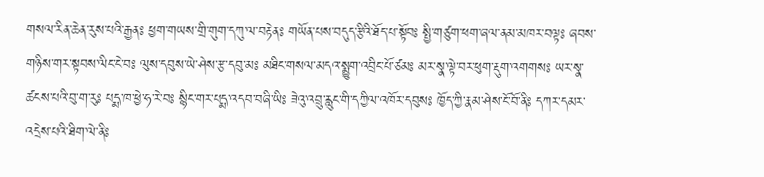གསལ་རིན་ཆེན་རུས་པའི་རྒྱནཿ ཕྱག་གཡས་གྲི་གུག་དཀུ་ལ་བརྟེནཿ གཡོན་པས་བདུད་རྩིའི་ཐོད་པ་སྟོབཿ སྤྱི་གཙུག་ཕག་ཞལ་ནམ་མཁར་བལྟཿ ཞབས་གཉིས་གར་སྟབས་ལིང་ངེ་བཿ ལུས་དབུས་ཡེ་ཤེས་རྩ་དབུ་མཿ མཐིང་གསལ་མདའ་སྨྱུག་འབྲིང་པོ་ཙམཿ མར་སྣ་ལྟེ་བར་ཕུག་རྡུག་འགགསཿ ཡར་སྣ་ཚངས་པའི་བུ་ག་རུཿ པདྨ་ཁ་ཕྱེ་ཧ་རེ་བཿ སྙིང་གར་པདྨ་འདབ་བཞི་ཡིཿ ཟེའུ་འབྲུ་རླུང་གི་དཀྱིལ་འཁོར་དབུསཿ ཁྱོད་ཀྱི་རྣམ་ཤེས་ངོ་བོ་ནིཿ དཀར་དམར་འདྲེས་པའི་ཐིག་ལེ་ནིཿ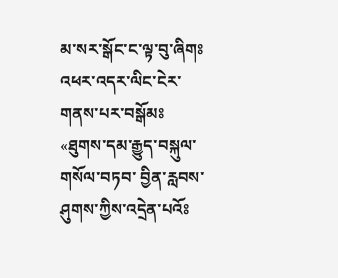མ་སར་སྒོང་ང་ལྟ་བུ་ཞིགཿ འཕར་འདར་ལིང་ངེར་གནས་པར་བསྒོམཿ «ཐུགས་དམ་རྒྱུད་བསྐུལ་གསོལ་བཏབ་ བྱིན་རླབས་ཤུགས་ཀྱིས་འདྲེན་པའོཿ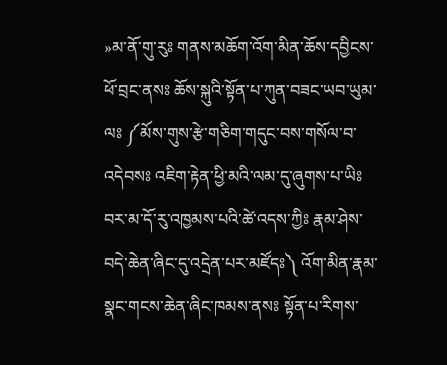»མ་ནོ་གུ་རུཿ གནས་མཆོག་འོག་མིན་ཆོས་དབྱིངས་ཕོ་བྲང་ནསཿ ཆོས་སྐུའི་སྟོན་པ་ཀུན་བཟང་ཡབ་ཡུམ་ལཿ ༼མོས་གུས་རྩེ་གཅིག་གདུང་བས་གསོལ་བ་འདེབསཿ འཇིག་རྟེན་ཕྱི་མའི་ལམ་དུ་ཞུགས་པ་ཡིཿ བར་མ་དོ་རུ་འཁྱམས་པའི་ཚེ་འདས་ཀྱིཿ རྣམ་ཤེས་བདེ་ཆེན་ཞིང་དུ་འདྲེན་པར་མཛོདཿ༽ འོག་མིན་རྣམ་སྣང་གངས་ཆེན་ཞིང་ཁམས་ནསཿ སྟོན་པ་རིགས་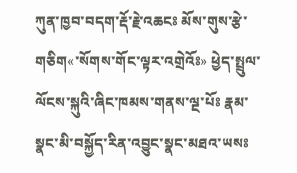ཀུན་ཁྱབ་བདག་རྡོ་རྗེ་འཆངཿ མོས་གུས་རྩེ་གཅིག«་སོགས་གོང་ལྟར་འགྲེའོཿ» ཕྱེད་སྤྲུལ་ལོངས་སྐུའི་ཞིང་ཁམས་གནས་ལྔ་པོཿ རྣམ་སྣང་མི་བསྐྱོད་རིན་འབྱུང་སྣང་མཐའ་ཡསཿ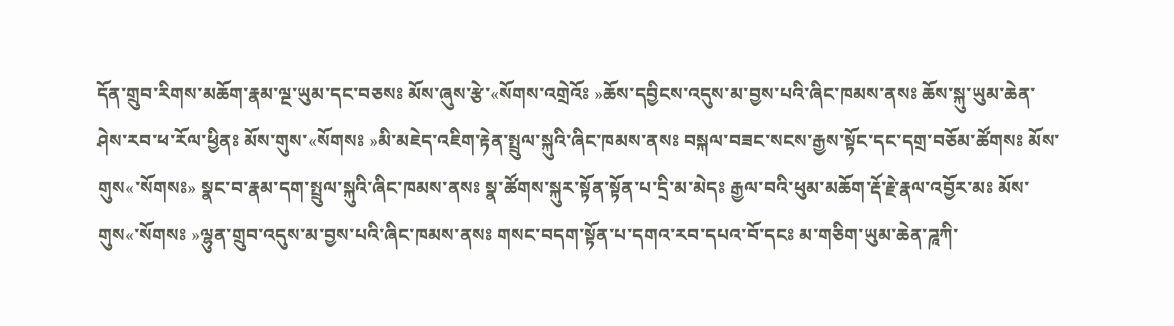དོན་གྲུབ་རིགས་མཆོག་རྣམ་ལྔ་ཡུམ་དང་བཅསཿ མོས་ཞུས་རྩེ་«སོགས་འགྲེའོཿ »ཆོས་དབྱིངས་འདུས་མ་བྱས་པའི་ཞིང་ཁམས་ནསཿ ཆོས་སྐུ་ཡུམ་ཆེན་ཤེས་རབ་ཕ་རོལ་ཕྱིནཿ མོས་གུས་«སོགསཿ »མི་མཇེད་འཇིག་རྟེན་སྤྲུལ་སྐུའི་ཞིང་ཁམས་ནསཿ བསྐལ་བཟང་སངས་རྒྱས་སྟོང་དང་དགྲ་བཅོམ་ཚོགསཿ མོས་གུས«་སོགསཿ» སྣང་བ་རྣམ་དག་སྤྲུལ་སྐུའི་ཞིང་ཁམས་ནསཿ སྣ་ཚོགས་སྐུར་སྟོན་སྟོན་པ་དྲི་མ་མེདཿ རྒྱལ་བའི་ཕུམ་མཆོག་རྡོ་རྗེ་རྣལ་འབྱོར་མཿ མོས་གུས«་སོགསཿ »ལྷུན་གྲུབ་འདུས་མ་བྱས་པའི་ཞིང་ཁམས་ནསཿ གསང་བདག་སྟོན་པ་དགའ་རབ་དཔའ་བོ་དངཿ མ་གཅིག་ཡུམ་ཆེན་ཌཱཀི་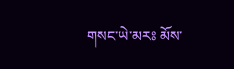གསང་ཡེ་མརཿ མོས་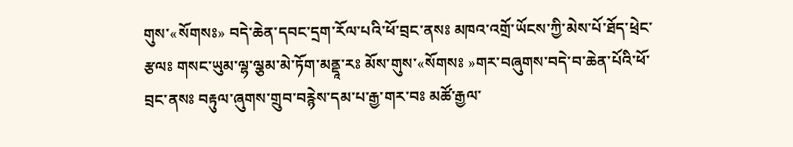གུས་«སོགསཿ» བདེ་ཆེན་དབང་དྲག་རོལ་པའི་ཕོ་བྲང་ནསཿ མཁའ་འགྲོ་ཡོངས་ཀྱི་མེས་པོ་ཐོད་ཕྲེང་རྩལཿ གསང་ཡུམ་ལྷ་ལྕམ་མེ་ཏོག་མནྡཱ་རཿ མོས་གུས་«སོགསཿ »གར་བཞུགས་བདེ་བ་ཆེན་པོའི་ཕོ་བྲང་ནསཿ བརྟུལ་ཞུགས་གྲུབ་བརྙེས་དམ་པ་རྒྱ་གར་བཿ མཚོ་རྒྱལ་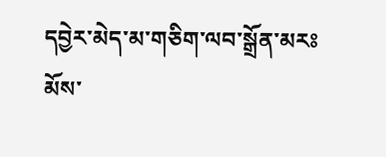དབྱེར་མེད་མ་གཅིག་ལབ་སྒྲོན་མརཿ མོས་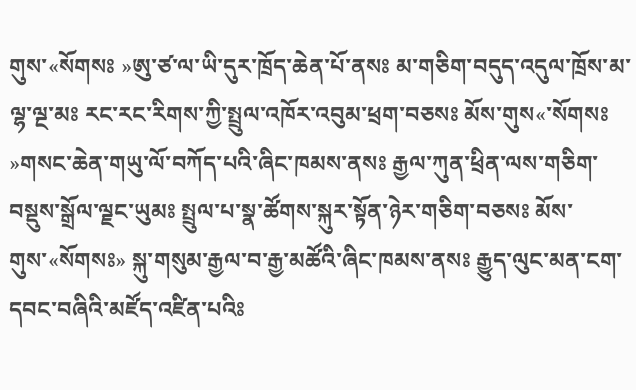གུས་«སོགསཿ »ཨུ་ཙ་ལ་ཡི་དུར་ཁྲོད་ཆེན་པོ་ནསཿ མ་གཅིག་བདུད་འདུལ་ཁྲོས་མ་ལྷ་ལྔ་མཿ རང་རང་རིགས་ཀྱི་སྤྲུལ་འཁོར་འབུམ་ཕྲག་བཅསཿ མོས་གུས«་སོགསཿ »གསང་ཆེན་གཡུ་ལོ་བཀོད་པའི་ཞིང་ཁམས་ནསཿ རྒྱལ་ཀུན་ཕྲིན་ལས་གཅིག་བསྡུས་སྒྲོལ་ལྗང་ཡུམཿ སྤྲུལ་པ་སྣ་ཚོགས་སྐུར་སྟོན་ཉེར་གཅིག་བཅསཿ མོས་གུས་«སོགསཿ» སྐུ་གསུམ་རྒྱལ་བ་རྒྱ་མཚོའི་ཞིང་ཁམས་ནསཿ རྒྱུད་ལུང་མན་ངག་དབང་བཞིའི་མཛོད་འཛིན་པའིཿ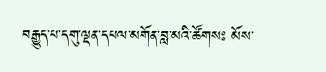བརྒྱུད་པ་དགུ་ལྡན་དཔལ་མགོན་བླ་མའི་ཚོགསཿ མོས་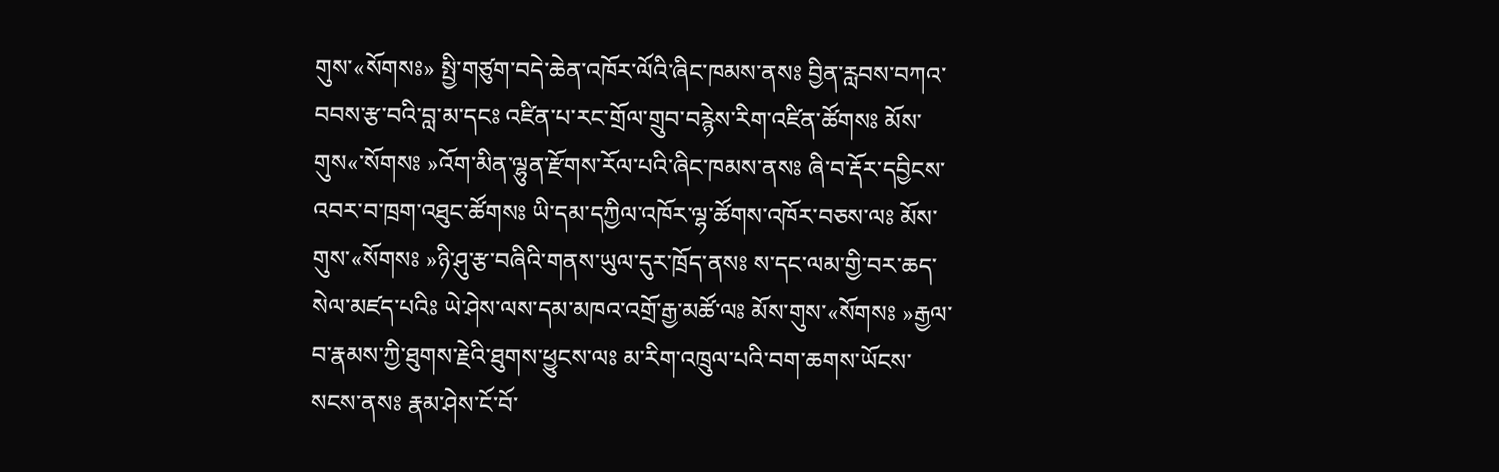གུས་«སོགསཿ» སྤྱི་གཙུག་བདེ་ཆེན་འཁོར་ལོའི་ཞིང་ཁམས་ནསཿ བྱིན་རླབས་བཀའ་བབས་རྩ་བའི་བླ་མ་དངཿ འཛིན་པ་རང་གྲོལ་གྲུབ་བརྙེས་རིག་འཛིན་ཚོགསཿ མོས་གུས«་སོགསཿ »འོག་མིན་ལྷུན་རྫོགས་རོལ་པའི་ཞིང་ཁམས་ནསཿ ཞི་བ་རྡོར་དབྱིངས་འབར་བ་ཁྲག་འཐུང་ཚོགསཿ ཡི་དམ་དཀྱིལ་འཁོར་ལྷ་ཚོགས་འཁོར་བཅས་ལཿ མོས་གུས་«སོགསཿ »ཉི་ཤུ་རྩ་བཞིའི་གནས་ཡུལ་དུར་ཁྲོད་ནསཿ ས་དང་ལམ་གྱི་བར་ཆད་སེལ་མཛད་པའིཿ ཡེ་ཤེས་ལས་དམ་མཁའ་འགྲོ་རྒྱ་མཚོ་ལཿ མོས་གུས་«སོགསཿ »རྒྱལ་བ་རྣམས་ཀྱི་ཐུགས་རྗེའི་ཐུགས་ཕྱུངས་ལཿ མ་རིག་འཁྲུལ་པའི་བག་ཆགས་ཡོངས་སངས་ནསཿ རྣམ་ཤེས་ངོ་བོ་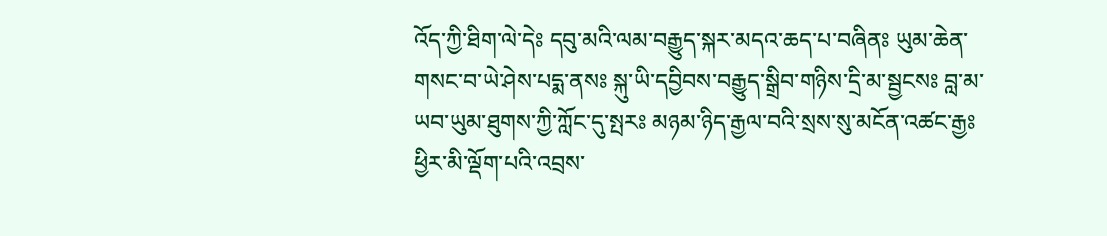འོད་ཀྱི་ཐིག་ལེ་དེཿ དབུ་མའི་ལམ་བརྒྱུད་སྐར་མདའ་ཆད་པ་བཞིནཿ ཡུམ་ཆེན་གསང་བ་ཡེ་ཤེས་པདྨ་ནསཿ སྐུ་ཡི་དབྱིབས་བརྒྱུད་སྒྲིབ་གཉིས་དྲི་མ་སྦྱངསཿ བླ་མ་ཡབ་ཡུམ་ཐུགས་ཀྱི་ཀློང་དུ་སྤརཿ མཉམ་ཉིད་རྒྱལ་བའི་སྲས་སུ་མངོན་འཚང་རྒྱཿ ཕྱིར་མི་ལྡོག་པའི་འབྲས་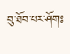བུ་ཐོབ་པར་ཤོགཿ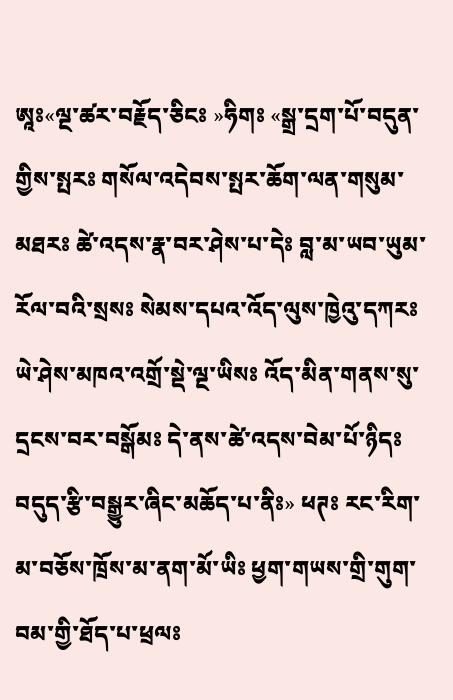ཨཱཿ«ལྔ་ཚར་བརྗོད་ཅིངཿ »ཧིགཿ «སྒྲ་དྲག་པོ་བདུན་གྱིས་སྤརཿ གསོལ་འདེབས་སྤར་ཆོག་ལན་གསུམ་མཐརཿ ཚེ་འདས་རྣ་བར་ཤེས་པ་དེཿ བླ་མ་ཡབ་ཡུམ་རོལ་བའི་སྲསཿ སེམས་དཔའ་འོད་ལུས་ཁྱེའུ་དཀརཿ ཡེ་ཤེས་མཁའ་འགྲོ་སྡེ་ལྔ་ཡིསཿ འོད་མིན་གནས་སུ་དྲངས་བར་བསྒོམཿ དེ་ནས་ཚེ་འདས་བེམ་པོ་ཉིདཿ བདུད་རྩི་བསྒྱུར་ཞིང་མཆོད་པ་ནིཿ» ཕཊཿ རང་རིག་མ་བཅོས་ཁྲོས་མ་ནག་མོ་ཡིཿ ཕྱག་གཡས་གྲི་གུག་བམ་གྱི་ཐོད་པ་ཕྲལཿ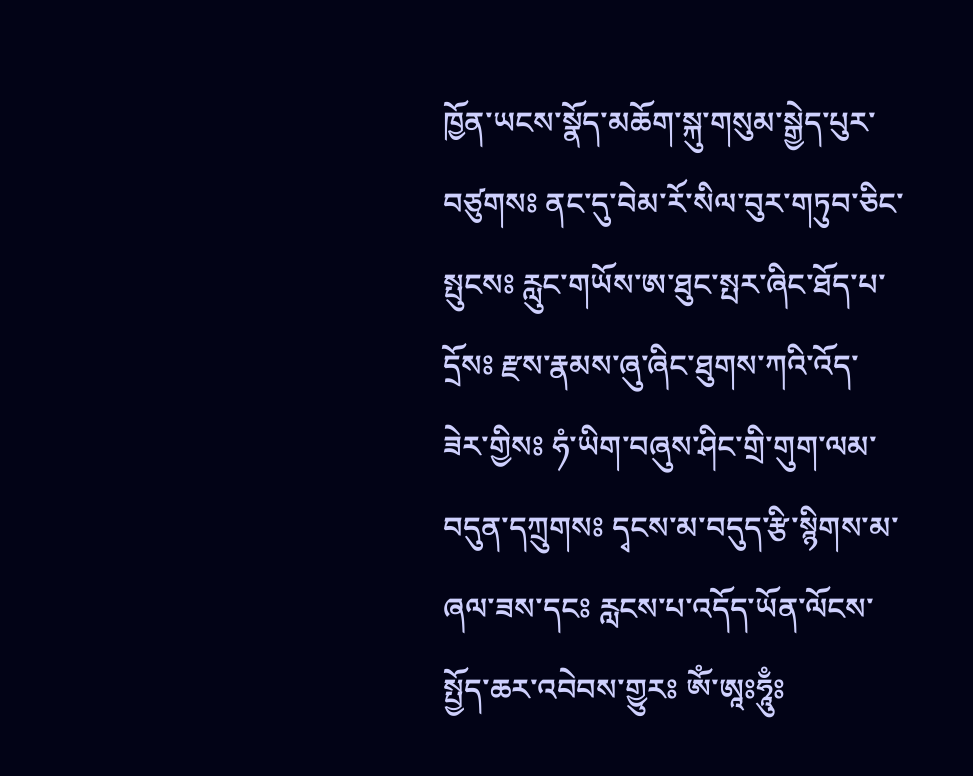ཁྱོན་ཡངས་སྣོད་མཆོག་སྐུ་གསུམ་སྒྱེད་པུར་བཙུགསཿ ནང་དུ་བེམ་རོ་སིལ་བུར་གཏུབ་ཅིང་སྤུངསཿ རླུང་གཡོས་ཨ་ཐུང་སྤར་ཞིང་ཐོད་པ་དྲོསཿ རྫས་རྣམས་ཞུ་ཞིང་ཐུགས་ཀའི་འོད་ཟེར་གྱིསཿ ཧཾ་ཡིག་བཞུས་ཤིང་གྲི་གུག་ལམ་བདུན་དཀྲུགསཿ དྭངས་མ་བདུད་རྩི་སྙིགས་མ་ཞལ་ཟས་དངཿ རླངས་པ་འདོད་ཡོན་ལོངས་སྤྱོད་ཆར་འབེབས་གྱུརཿ ཨོཾ་ཨཱཿཧཱུྃཿ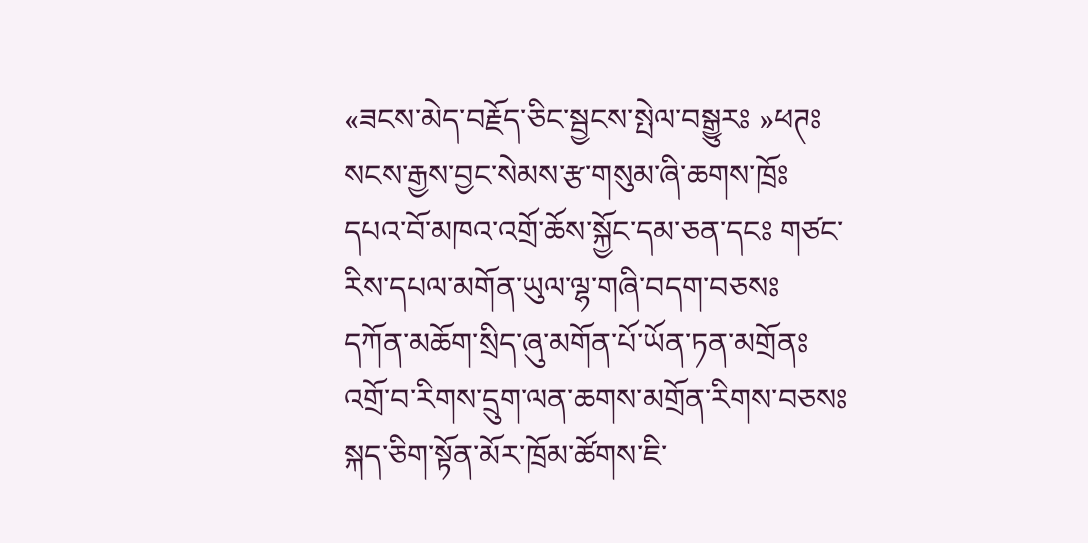«ཟངས་མེད་བརྗོད་ཅིང་སྦྱངས་སྤེལ་བསྒྱུརཿ »ཕཊཿ སངས་རྒྱས་བྱང་སེམས་རྩ་གསུམ་ཞི་ཆགས་ཁྲོཿ དཔའ་བོ་མཁའ་འགྲོ་ཆོས་སྐྱོང་དམ་ཅན་དངཿ གཙང་རིས་དཔལ་མགོན་ཡུལ་ལྷ་གཞི་བདག་བཅསཿ དཀོན་མཆོག་སྲིད་ཞུ་མགོན་པོ་ཡོན་ཏན་མགྲོནཿ འགྲོ་བ་རིགས་དྲུག་ལན་ཆགས་མགྲོན་རིགས་བཅསཿ སྐད་ཅིག་སྟོན་མོར་ཁྲོམ་ཚོགས་ཇི་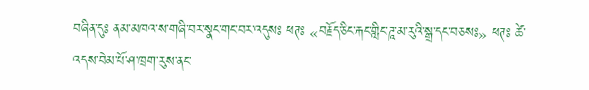བཞིན་དུཿ ནམ་མཁའ་ས་གཞི་བར་སྣང་གང་བར་འདུསཿ ཕཊཿ «བརྗོད་ཅིང་རྐང་གླིང་ཌཱ་མ་རུའི་སྒྲ་དང་བཅསཿ» ཕཊཿ ཚེ་འདས་བེམ་པོ་ཤ་ཁྲག་རུས་ནང་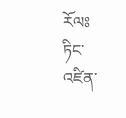རོལཿ ཏིང་འཛིན་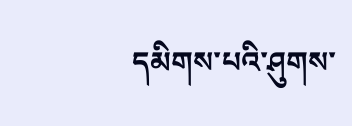དམིགས་པའི་ཤུགས་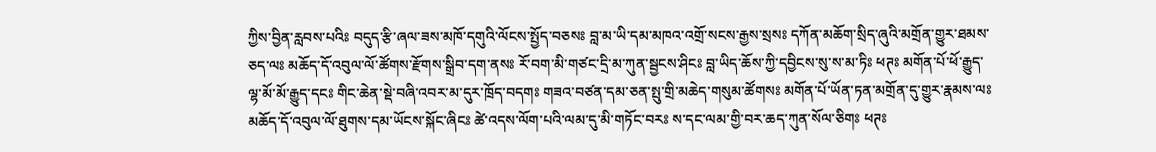ཀྱིས་བྱིན་རླབས་པའིཿ བདུད་རྩི་ཞལ་ཟས་མཁོ་དགུའི་ལོངས་སྤྱོད་བཅསཿ བླ་མ་ཡི་དམ་མཁའ་འགྲོ་སངས་རྒྱས་སྲསཿ དཀོན་མཆོག་སྲིད་ཞུའི་མགྲོན་གྱུར་ཐམས་ཅད་ལཿ མཆོད་དོ་འབུལ་ལོ་ཚོགས་རྫོགས་སྒྲིབ་དག་ནསཿ རོ་བག་མི་གཙང་དྲི་མ་ཀུན་སྦྱངས་ཤིངཿ བླ་ཡིད་ཆོས་ཀྱི་དབྱིངས་སུ་ས་མ་ཏིཿ ཕཊཿ མགོན་པོ་ཕོ་རྒྱུད་ལྷ་མོ་མོ་རྒྱུད་དངཿ གིང་ཆེན་སྡེ་བཞི་འབར་མ་དུར་ཁྲོད་བདགཿ གཟའ་བཙན་དམ་ཅན་སྤུ་གྲི་མཆེད་གསུམ་ཚོགསཿ མགོན་པོ་ཡོན་ཏན་མགྲོན་དུ་གྱུར་རྣམས་ལཿ མཆོད་དོ་འབུལ་ལོ་ཐུགས་དམ་ཡོངས་སྐོང་ཞིངཿ ཚེ་འདས་ལོག་པའི་ལམ་དུ་མི་གཏོང་བརཿ ས་དང་ལམ་གྱི་བར་ཆད་ཀུན་སོལ་ཅིགཿ ཕཊཿ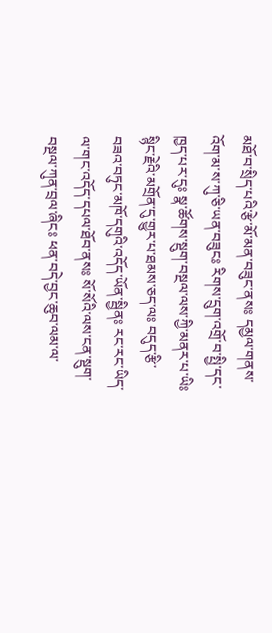མཐོ་བ་སྲིད་པའི་རྩེ་མོ་མན་བཟུང་ནསཿ དམྱལ་གནས་འོག་མ་ས་ཀུ་ཅི་ཡན་བཟུངཿ རིགས་དྲུག་འགྲོ་བ་སྤྱི་དང་ཁྱད་པར་དུཿ སྣ་ཚོགས་སྡུག་བསྔལ་ལས་ཀྱི་མནར་པ་ཡིཿ སྙིང་རྗེའི་མགྲོན་དུ་གྱུར་པ་ཐམས་ཅད་ལཿ བདུད་རྩི་བཟའ་བཏུང་མཁོ་དགུའི་འདོད་ཡོན་སྦྱིནཿ རང་རང་ཡིད་ལ་གང་འདོད་དཔལ་ཐོབ་ནསཿ སོ་སོའི་ལས་ངན་སྡུག་བསྔལ་ཀུན་བྲལ་ཞིངཿ ཕན་བདེ་བྱང་ཆུབ་ལམ་ལ་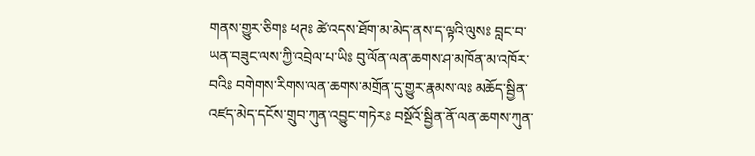གནས་གྱུར་ཅིགཿ ཕཊཿ ཚེ་འདས་ཐོག་མ་མེད་ནས་ད་ལྟའི་ལུསཿ བླང་བ་ཡན་བཟུང་ལས་ཀྱི་འབྲེལ་པ་ཡིཿ བུ་ལོན་ལན་ཆགས་ཤ་མཁོན་མ་འཁོར་བའིཿ བགེགས་རིགས་ལན་ཆགས་མགྲོན་དུ་གྱུར་རྣམས་ལཿ མཆོད་སྦྱིན་འཛད་མེད་དངོས་གྲུབ་ཀུན་འབྱུང་གཏེརཿ བསྔོའོ་སྦྱིན་ནོ་ལན་ཆགས་ཀུན་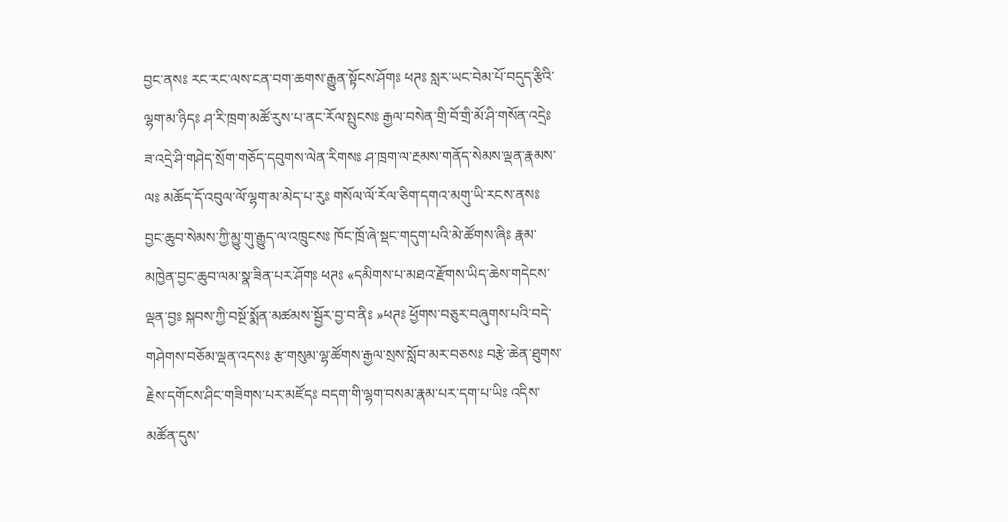བྱང་ནསཿ རང་རང་ལས་ངན་བག་ཆགས་རྒྱུན་སྟོངས་ཤོགཿ ཕཊཿ སླར་ཡང་བེམ་པོ་བདུད་རྩིའི་ལྷག་མ་ཉིདཿ ཤ་རི་ཁྲག་མཚོ་རུས་པ་ནང་རོལ་སྤུངསཿ རྒྱལ་བསེན་གྲི་བོ་གྲི་མོ་ཤི་གསོན་འདྲེཿ ཟ་འདྲེ་ཤི་གཤེད་སྲོག་གཅོད་དབུགས་ལེན་རིགསཿ ཤ་ཁྲག་ལ་རྔམས་གནོད་སེམས་ལྡན་རྣམས་ལཿ མཆོད་དོ་འབུལ་ལོ་ལྷག་མ་མེད་པ་རུཿ གསོལ་ལོ་རོལ་ཅིག་དགའ་མགུ་ཡི་རངས་ནསཿ བྱང་ཆུབ་སེམས་ཀྱི་མྱུ་གུ་རྒྱུད་ལ་འཁྲུངསཿ ཁོང་ཁྲོ་ཞེ་སྡང་གདུག་པའི་མེ་ཚོགས་ཞིཿ རྣམ་མཁྱེན་བྱང་ཆུབ་ལམ་སྣ་ཟིན་པར་ཤོགཿ ཕཊཿ «དམིགས་པ་མཐའ་རྫོགས་ཡིད་ཆེས་གདེངས་ལྡན་བྱཿ སྐབས་ཀྱི་བསྔོ་སྨོན་མཚམས་སྦྱོར་བྱ་བ་ནིཿ »ཕཊཿ ཕྱོགས་བཅུར་བཞུགས་པའི་བདེ་གཤེགས་བཅོམ་ལྡན་འདསཿ རྩ་གསུམ་ལྷ་ཚོགས་རྒྱལ་སྲས་སློབ་མར་བཅསཿ བརྩེ་ཆེན་ཐུགས་རྗེས་དགོངས་ཤིང་གཟིགས་པར་མཛོདཿ བདག་གི་ལྷག་བསམ་རྣམ་པར་དག་པ་ཡིཿ འདིས་མཚོན་དུས་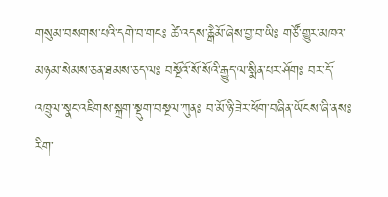གསུམ་བསགས་པའི་དགེ་བ་གངཿ ཚེ་འདས་ཆྒཻམོ་ཞེས་བྱ་བ་ཡིཿ གཙོ་གྱུར་མཁའ་མཉམ་སེམས་ཅན་ཐམས་ཅད་ལཿ བསྔོའོ་སོ་སོའི་རྒྱུད་ལ་སྨིན་པར་ཤོགཿ བར་དོ་འཁྲུལ་སྣང་འཇིགས་སྐྲག་སྡུག་བསྔལ་ཀུནཿ བ་མོ་ཉི་ཟེར་ཕོག་བཞིན་ཡོངས་ཞི་ནསཿ རིག་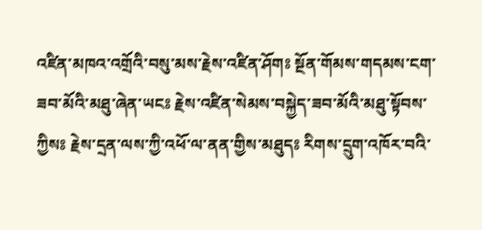འཛིན་མཁའ་འགྲོའི་བསུ་མས་རྗེས་འཛིན་ཤོགཿ སྔོན་གོམས་གདམས་ངག་ཟབ་མོའི་མཐུ་ཞེན་ཡངཿ རྗེས་འཛིན་སེམས་བསྐྱེད་ཟབ་མོའི་མཐུ་སྟོབས་ཀྱིསཿ རྗེས་དྲན་ལས་ཀྱི་འཕོ་ལ་ནན་གྱིས་མཐུདཿ རིགས་དྲུག་འཁོར་བའི་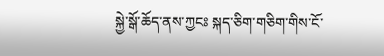སྐྱེ་སྒོ་ཆོད་ནས་ཀྱངཿ སྐད་ཅིག་གཅིག་གིས་ངོ་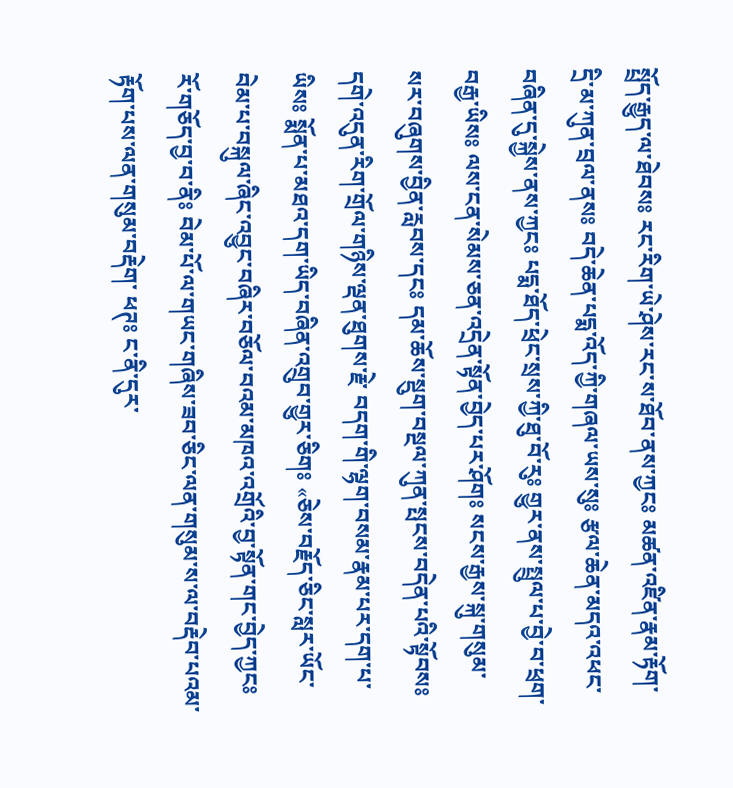སྤྲོད་རྒྱུད་ལ་ཐེབསཿ རང་རིག་ཡེ་ཤེས་རང་ས་ཐོབ་ནས་ཀྱངཿ མཚན་འཛིན་རྣམ་རྟོག་དྲི་མ་ཀུན་བྲལ་ནསཿ བདེ་ཆེན་པདྨ་འོད་ཀྱི་གཞལ་ཡས་སུཿ རྩལ་ཆེན་མདའ་འཕང་བཞིན་དུ་སྐྱེས་ནས་ཀྱངཿ པདྨ་ཐོད་ཕྲེང་སྲས་ཀྱི་ཐུ་བོ་རུཿ གྱུར་ནས་སྤྲུལ་པ་བྱེ་བ་ཕྲག་བརྒྱ་ཡིསཿ ལས་ངན་སེམས་ཅན་འདྲེན་སྟོན་བྱེད་པར་ཤོགཿ སངས་རྒྱས་སྐུ་གསུམ་སར་བཞུགས་བྱིན་རླབས་དངཿ དམ་ཆོས་སྡུག་བསྔལ་ཀུན་སྤངས་བདེན་པའི་སྟོབསཿ དགེ་འདུན་རིག་གྲོལ་གཉིས་ལྡན་ཐུགས་རྗེ་ བདག་གི་ལྷག་བསམ་རྣམ་པར་དག་པ་ཡིསཿ སྨོན་པ་མཐའ་དག་ཡིད་བཞིན་འགྲུབ་གྱུར་ཅིགཿ «ཅེས་བརྗོད་ཅིང་སླར་ཡོང་བེམ་པ་བསྐུལ་ཞིང་འབྱུང་བཞིར་བཅོལ་བའམ་མཁའ་འགྲོའི་བྱ་སྟོན་གང་བྱེད་ཀྱངཿ རོ་གཅོད་བྱ་བ་ནིཿ བེམ་པོ་ལ་གཡང་གཞིས་ཟབ་ཅིང་ལན་གསུམ་ས་ལ་བརྡེབ་པའམ་རྟོག་པས་ལན་གསུམ་བརྡེག་ ཕཊཿ ང་ནི་དུར་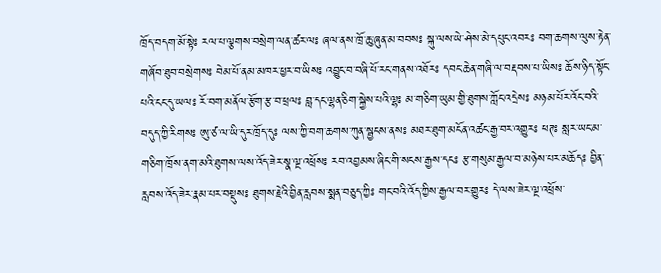ཁྲོད་བདག་མོ་སྟེཿ རལ་པ་ལྕགས་བསྲེག་ལན་ཚར་ལཿ ཞལ་ནས་ཁྲོ་ཆུ་ཞུན་མ་བབསཿ སྐུ་ལས་ཡེ་ཤེས་མེ་དཔུང་འབརཿ བག་ཆགས་ལུས་རྟེན་གཞོབ་ཐུབ་བསྲེགསཿ བེམ་པོ་ནམ་མཁར་ཕྱར་བ་ཡིསཿ འབྱུང་བ་བཞི་པོ་རང་གནས་འཐོརཿ དབང་ཆེན་གཞི་ལ་བརྡབས་པ་ཡིསཿ ཆོས་ཉིད་སྟོང་པའི་ངང་དུ་ཡལཿ རོ་བག་མནོལ་རྩོག་རྩ་བ་ཕྲལཿ བླ་དང་ལྷན་ཅིག་སྐྱེས་པའི་ལྷཿ མ་གཅིག་ཡུམ་གྱི་ཐུགས་ཀློང་འདྲེསཿ མཉམ་པོར་འོང་བའི་བདུད་ཀྱི་རིགསཿ ཨུ་ཙ་ལ་ཡི་དུར་ཁྲོད་དུཿ ལས་ཀྱི་བག་ཆགས་ཀུན་སྦྱངས་ནསཿ མཐར་ཐུག་མངོན་འཚང་རྒྱ་བར་འགྱུརཿ ཕཊཿ སླར་ཡང་མ་གཅིག་ཁྲོས་ནག་མའི་ཐུགས་ལས་འོད་ཟེར་སྣ་ལྔ་འཕྲོསཿ རབ་འབྱམས་ཞིང་གི་སངས་རྒྱས་དངཿ རྩ་གསུམ་རྒྱལ་བ་མཉེས་པར་མཆོདཿ བྱིན་རླབས་འོད་ཟེར་རྣམ་པར་བསྡུསཿ ཐུགས་རྗེའི་བྱིན་རླབས་སྨན་བཅུད་ཀྱིཿ གང་བའི་འོད་ཀྱིས་རྒྱལ་བར་གྱུརཿ དེ་ལས་ཟེར་ལྔ་འཕྲོས་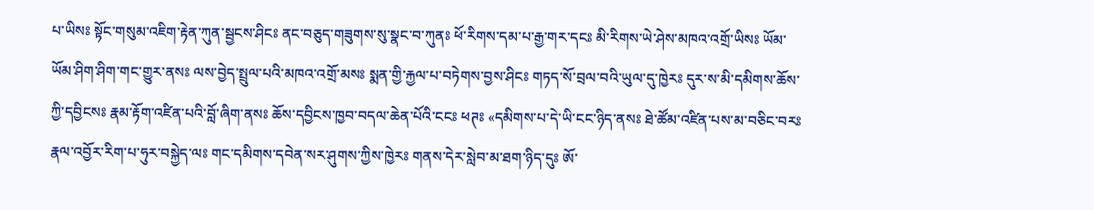པ་ཡིསཿ སྟོང་གསུམ་འཇིག་རྟེན་ཀུན་སྦྱངས་ཤིངཿ ནང་བཅུད་གཟུགས་སུ་སྣང་བ་ཀུནཿ ཕོ་རིགས་དམ་པ་རྒྱ་གར་དངཿ མི་རིགས་ཡེ་ཤེས་མཁའ་འགྲོ་ཡིསཿ ཡོམ་ཡོམ་ཤིག་ཤིག་གང་གྱུར་ནསཿ ལས་བྱེད་སྤྲུལ་པའི་མཁའ་འགྲོ་མསཿ སྨན་གྱི་རྐྱལ་པ་བཏེགས་བྱས་ཤིངཿ གཏད་སོ་བྲལ་བའི་ཡུལ་དུ་ཁྱེརཿ དུར་ས་མི་དམིགས་ཆོས་ཀྱི་དབྱིངསཿ རྣམ་རྟོག་འཛིན་པའི་བློ་ཞིག་ནསཿ ཆོས་དབྱིངས་ཁྱབ་བདལ་ཆེན་པོའི་ངངཿ ཕཊཿ «དམིགས་པ་དེ་ཡི་ངང་ཉིད་ནསཿ ཐེ་ཚོམ་འཛིན་པས་མ་བཅིང་བརཿ རྣལ་འབྱོར་རིག་པ་ཧུར་བསྐྱེད་ལཿ གང་དམིགས་དབེན་སར་ཤུགས་ཀྱིས་ཁྱེརཿ གནས་དེར་སླེབ་མ་ཐག་ཉིད་དུཿ ཨོ་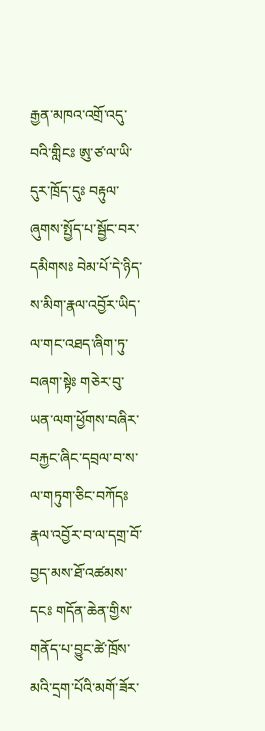རྒྱན་མཁའ་འགྲོ་འདུ་བའི་གླིངཿ ཨུ་ཙ་ལ་ཡི་དུར་ཁྲོད་དུཿ བརྟུལ་ཞུགས་སྤྱོད་པ་སྦྱོང་བར་དམིགསཿ བེམ་པོ་དེ་ཉིད་ས་མིག་རྣལ་འབྱོར་ཡིད་ལ་གང་འཐད་ཞིག་ཏུ་བཞག་སྟེཿ གཅེར་བུ་ཡན་ལག་ཕྱོགས་བཞིར་བརྐྱང་ཞིང་དབྲལ་བ་ས་ལ་གཏུག་ཅིང་བཀོདཿ རྣལ་འབྱོར་བ་ལ་དགྲ་བོ་བྱད་མས་ཐོ་འཚམས་དངཿ གདོན་ཆེན་གྱིས་གནོད་པ་བྱུང་ཚེ་ཁྲོས་མའི་དྲག་པོའི་མགོ་ཟོར་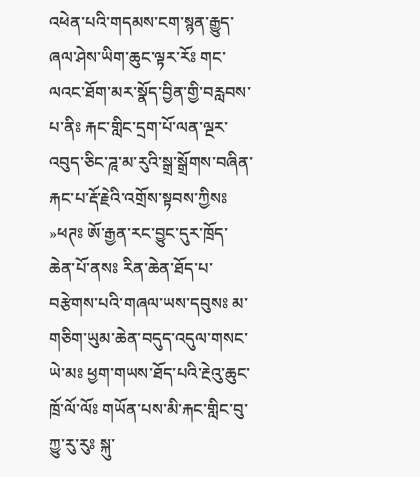འཕེན་པའི་གདམས་ངག་སྙན་རྒྱུད་ཞལ་ཤེས་ཡིག་ཆུང་ལྟར་རོཿ གང་ལའང་ཐོག་མར་སྣོད་བྱིན་གྱི་བརླབས་པ་ནིཿ རྐང་གླིང་དྲག་པོ་ལན་ལྔར་འབུད་ཅིང་ཌཱ་མ་རུའི་སྒྲ་སྒྲོགས་བཞིན་རྐང་པ་རྡོ་རྗེའི་འགྲོས་སྟབས་ཀྱིསཿ »ཕཊཿ ཨོ་རྒྱན་རང་བྱུང་དུར་ཁྲོད་ཆེན་པོ་ནསཿ རིན་ཆེན་ཐོད་པ་བརྩེགས་པའི་གཞལ་ཡས་དབུསཿ མ་གཅིག་ཡུམ་ཆེན་བདུད་འདུལ་གསང་ཡེ་མཿ ཕྱག་གཡས་ཐོད་པའི་རྔེའུ་ཆུང་ཁྲོ་ལོ་ལོཿ གཡོན་པས་མི་རྐང་གླིང་བུ་ཀྱུ་རུ་རུཿ སྐུ་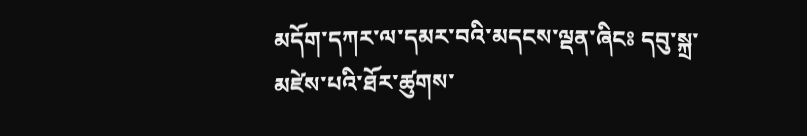མདོག་དཀར་ལ་དམར་བའི་མདངས་ལྡན་ཞིངཿ དབུ་སྐྲ་མཛེས་པའི་ཐོར་ཚུགས་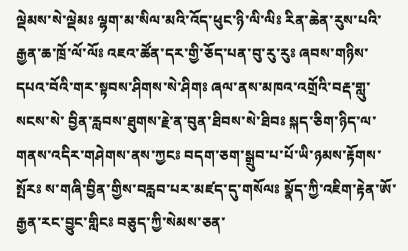ལྡེམས་སེ་ལྡེམཿ ལྷག་མ་སིལ་མའི་འོད་ཕུང་ཉི་ལི་ལིཿ རིན་ཆེན་རུས་པའི་རྒྱན་ཆ་ཁྲོ་ལོ་ལོཿ འཇའ་ཚོན་དར་གྱི་ཅོད་པན་བུ་རུ་རུཿ ཞབས་གཉིས་དཔའ་བོའི་གར་སྟབས་ཤིགས་སེ་ཤིགཿ ཞལ་ནས་མཁའ་འགྲོའི་བརྡ་གླུ་སངས་སེ་ བྱིན་རླབས་ཐུགས་རྗེ་ན་བུན་ཐིབས་སེ་ཐིབཿ སྐད་ཅིག་ཉིད་ལ་གནས་འདིར་གཤེགས་ནས་ཀྱངཿ བདག་ཅག་སྒྲུབ་པ་པོ་ཡི་ཉམས་རྟོགས་སྤོརཿ ས་གཞི་བྱིན་གྱིས་བརླབ་པར་མཛད་དུ་གསོལཿ སྣོད་ཀྱི་འཇིག་རྟེན་ཨོ་རྒྱན་རང་བྱུང་གླིངཿ བཅུད་ཀྱི་སེམས་ཅན་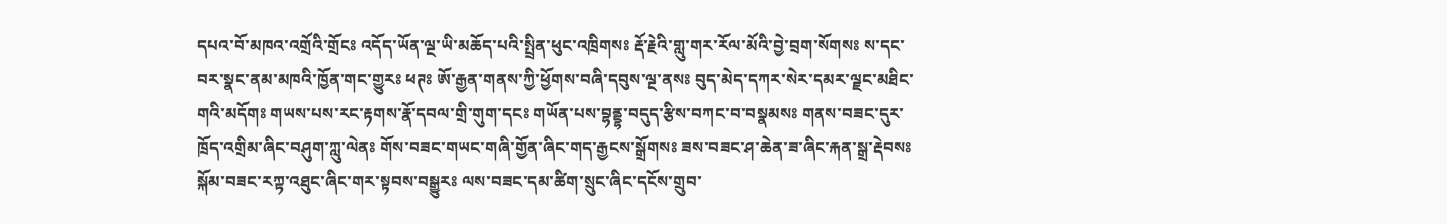དཔའ་བོ་མཁའ་འགྲོའི་གྲོངཿ འདོད་ཡོན་ལྔ་ཡི་མཆོད་པའི་སྤྲིན་ཕུང་འཁྲིགསཿ རྡོ་རྗེའི་གླུ་གར་རོལ་མོའི་བྱེ་བྲག་སོགསཿ ས་དང་བར་སྣང་ནམ་མཁའི་ཁྱོན་གང་གྱུརཿ ཕཊཿ ཨོ་རྒྱན་གནས་ཀྱི་ཕྱོགས་བཞི་དབུས་ལྔ་ནསཿ བུད་མེད་དཀར་སེར་དམར་ལྗང་མཐིང་གའི་མདོགཿ གཡས་པས་རང་རྟགས་རྣོ་དབལ་གྲི་གུག་དངཿ གཡོན་པས་བྷནྡྷ་བདུད་རྩིས་བཀང་བ་བསྣམསཿ གནས་བཟང་དུར་ཁྲོད་འགྲིམ་ཞིང་བཤུག་ཀླུ་ལེནཿ གོས་བཟང་གཡང་གཞི་གྱོན་ཞིང་གད་རྒྱངས་སྒྲོགསཿ ཟས་བཟང་ཤ་ཆེན་ཟ་ཞིང་རྐན་སྒྲ་རྡེབསཿ སྐོམ་བཟང་རཀྟ་འཐུང་ཞིང་གར་སྟབས་བསྒྱུརཿ ལས་བཟང་དམ་ཚིག་སྲུང་ཞིང་དངོས་གྲུབ་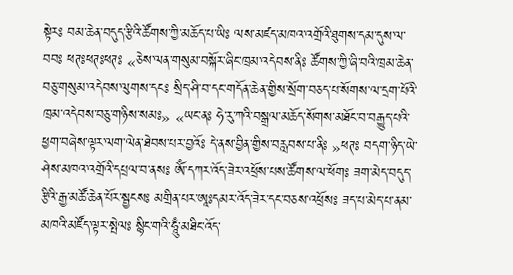སྟེརཿ བམ་ཆེན་བདུད་རྩིའི་ཚོགས་ཀྱི་མཆོད་པ་ཡིཿ ལས་མཛད་མཁའ་འགྲོའི་ཐུགས་དམ་དུས་ལ་བབཿ ཕཊཿཕཊཿཕཊཿ «ཅེས་ལན་གསུམ་བསྐོར་ཞིང་ཁྲམ་འདེབས་ནིཿ ཚོགས་ཀྱི་ཞི་བའི་ཁྲམ་ཆེན་བཅུ་གསུམ་འདེབས་ལུགས་དངཿ སྲིད་ཤི་བ་དང་གདོན་ཆེན་གྱིས་སྲོག་བཅད་པ་སོགས་ལ་དྲག་པོའི་ཁྲམ་འདེབས་བཅུ་གཉིས་སམཿ» «ཡང་ནཿ ཧེ་རུ་ཀའི་བསྒྲལ་མཆོད་སོགས་མཐོང་བ་བརྒྱུད་པའི་ཕྱག་བཞེས་ལྟར་ལག་ལེན་ཐེབས་པར་བྱའོཿ དེ་ནས་བྱིན་གྱིས་བརླབས་པ་ནིཿ »ཕཊཿ བདག་ཉིད་ཡེ་ཤེས་མཁའ་འགྲོའི་དཔྲལ་བ་ནསཿ ཨོཾ་དཀར་འོད་ཟེར་འཕྲོས་པས་ཚོགས་ལ་ཕོགཿ ཟག་མེད་བདུད་རྩིའི་རྒྱ་མཚོ་ཆེན་པོར་སྦྱངསཿ མགྲིན་པར་ཨཱཿདམར་འོད་ཟེར་དང་བཅས་འཕྲོསཿ ཟད་པ་མེད་པ་ནམ་མཁའི་མཛོད་ལྟར་སྤེལཿ སྙིང་གའི་ཧཱུྃ་མཐིང་འོད་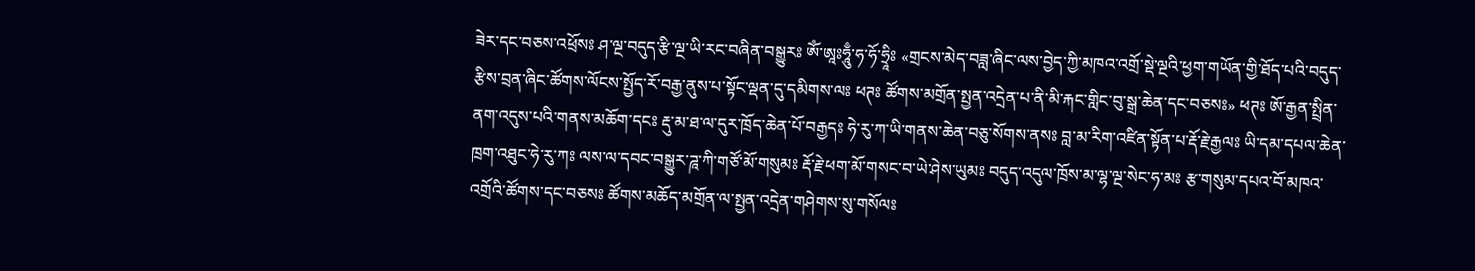ཟེར་དང་བཅས་འཕྲོསཿ ཤ་ལྔ་བདུད་རྩི་ལྔ་ཡི་རང་བཞིན་བསྒྱུརཿ ཨོཾ་ཨཱཿཧཱུྃ་ཧ་ཧོ་ཧྲཱིཿ «གྲངས་མེད་བཟླ་ཞིང་ལས་བྱེད་ཀྱི་མཁའ་འགྲོ་སྡེ་ལྔའི་ཕྱག་གཡོན་གྱི་ཐོད་པའི་བདུད་རྩིས་བྲན་ཞིང་ཚོགས་ལོངས་སྤྱོད་རོ་བརྒྱ་ནུས་པ་སྟོང་ལྡན་དུ་དམིགས་ལཿ ཕཊཿ ཚོགས་མགྲོན་སྤྱན་འདྲེན་པ་ནི་མི་རྐང་གླིང་བུ་སྒྲ་ཆེན་དང་བཅསཿ» ཕཊཿ ཨོ་རྒྱན་སྤྲིན་ནག་འདུས་པའི་གནས་མཆོག་དངཿ རྡུ་མ་ཐ་ལ་དུར་ཁྲོད་ཆེན་པོ་བརྒྱདཿ ཧེ་རུ་ཀ་ཡི་གནས་ཆེན་བཅུ་སོགས་ནསཿ བླ་མ་རིག་འཛིན་སྟོན་པ་རྡོ་རྗེ་རྒྱལཿ ཡི་དམ་དཔལ་ཆེན་ཁྲག་འཐུང་ཧེ་རུ་ཀཿ ལས་ལ་དབང་བསྒྱུར་ཌཱ་ཀི་གཙོ་མོ་གསུམཿ རྡོ་རྗེ་ཕག་མོ་གསང་བ་ཡེ་ཤེས་ཡུམཿ བདུད་འདུལ་ཁྲོས་མ་ལྷ་ལྔ་སེང་ཧ་མཿ རྩ་གསུམ་དཔའ་བོ་མཁའ་འགྲོའི་ཚོགས་དང་བཅསཿ ཚོགས་མཆོད་མགྲོན་ལ་སྤྱན་འདྲེན་གཤེགས་སུ་གསོལཿ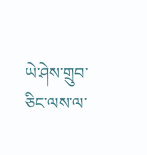ཡེ་ཤེས་གྲུབ་ཅིང་ལས་ལ་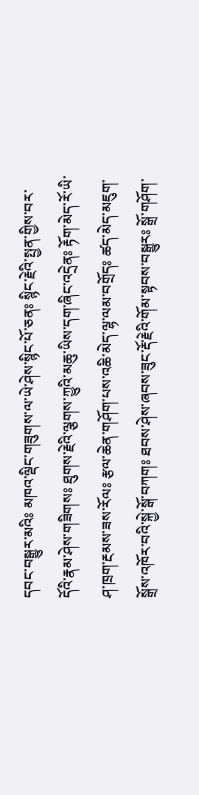དབང་བསྒྱུར་མའིཿ མཁའ་ལྡིང་གཟུགས་ལ་ཡེ་ཤེས་སྙིང་པོ་ཅནཿ སྙིང་རྗེའི་སྤྱན་གྱིས་བར་དོའི་རྣམ་ཤེས་གཟིགསཿ ཐུགས་རྗེའི་ལྕགས་ཀྱུའི་མཆུ་ཡིས་དག་ཞིང་འདྲེནཿ རྟོག་མེད་རོ་ཡི་ཤ་ཁྲག་རྔམས་ཟས་རོལཿ རྩལ་ཆེན་གཤོག་པས་འཆི་མེད་ལྷ་ལམ་བགྲོདཿ ཚད་མེད་མཇུག་སྒྲོས་འཁོར་བའི་སྐྱེ་སྒོ་བཀགཿ ཐབས་ཤེས་ཞབས་ཟུང་རྡོ་རྗེའི་གོམ་སྟབས་བསྒྱུརཿ སྒྲོ་གཤོག་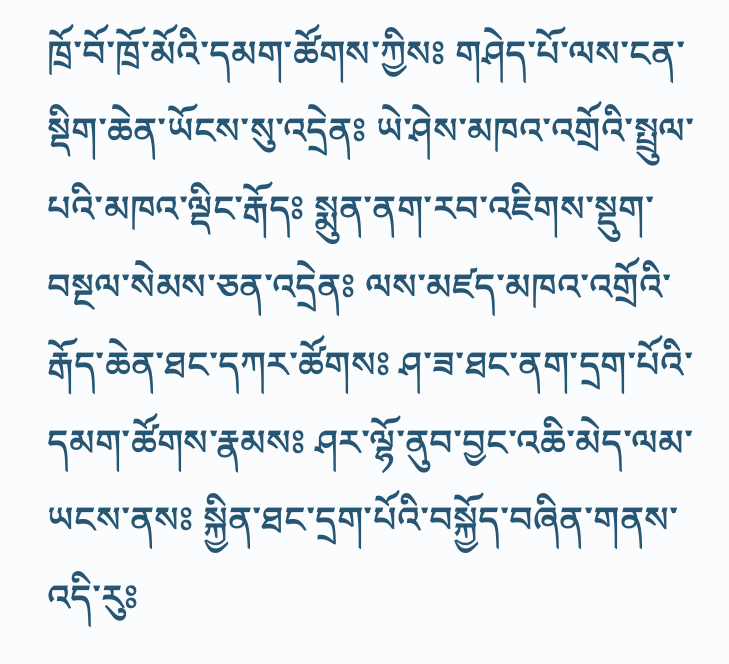ཁྲོ་བོ་ཁྲོ་མོའི་དམག་ཚོགས་ཀྱིསཿ གཤེད་པོ་ལས་ངན་སྡིག་ཆེན་ཡོངས་སུ་འདྲེནཿ ཡེ་ཤེས་མཁའ་འགྲོའི་སྤྲུལ་པའི་མཁའ་ལྡིང་རྒོདཿ སྨུན་ནག་རབ་འཇིགས་སྡུག་བསྔལ་སེམས་ཅན་འདྲེནཿ ལས་མཛད་མཁའ་འགྲོའི་རྒོད་ཆེན་ཐང་དཀར་ཚོགསཿ ཤ་ཟ་ཐང་ནག་དྲག་པོའི་དམག་ཚོགས་རྣམསཿ ཤར་ལྷོ་ནུབ་བྱང་འཆི་མེད་ལམ་ཡངས་ནསཿ སྐྱིན་ཐང་དྲག་པོའི་བསྐྱོད་བཞིན་གནས་འདི་རུཿ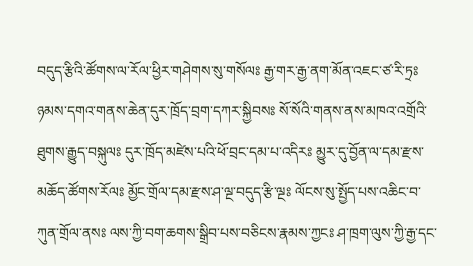བདུད་རྩིའི་ཚོགས་ལ་རོལ་ཕྱིར་གཤེགས་སུ་གསོལཿ རྒྱ་གར་རྒྱ་ནག་མོན་འཇང་ཙ་རི་ཏྲཿ ཉམས་དགའ་གནས་ཆེན་དུར་ཁྲོད་བྲག་དཀར་སྐྱིབསཿ སོ་སོའི་གནས་ནས་མཁའ་འགྲོའི་ཐུགས་རྒྱུད་བསྐུལཿ དུར་ཁྲོད་མཛེས་པའི་ཕོ་བྲང་དམ་པ་འདིརཿ མྱུར་དུ་བྱོན་ལ་དམ་རྫས་མཆོད་ཚོགས་རོལཿ མྱོང་གྲོལ་དམ་རྫས་ཤ་ལྔ་བདུད་རྩི་ལྔཿ ལོངས་སུ་སྤྱོད་པས་འཆིང་བ་ཀུན་གྲོལ་ནསཿ ལས་ཀྱི་བག་ཆགས་སྒྲིབ་པས་བཅིངས་རྣམས་ཀྱངཿ ཤ་ཁྲག་ལུས་ཀྱི་རྒྱ་དང་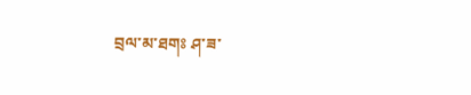བྲལ་མ་ཐགཿ ཤ་ཟ་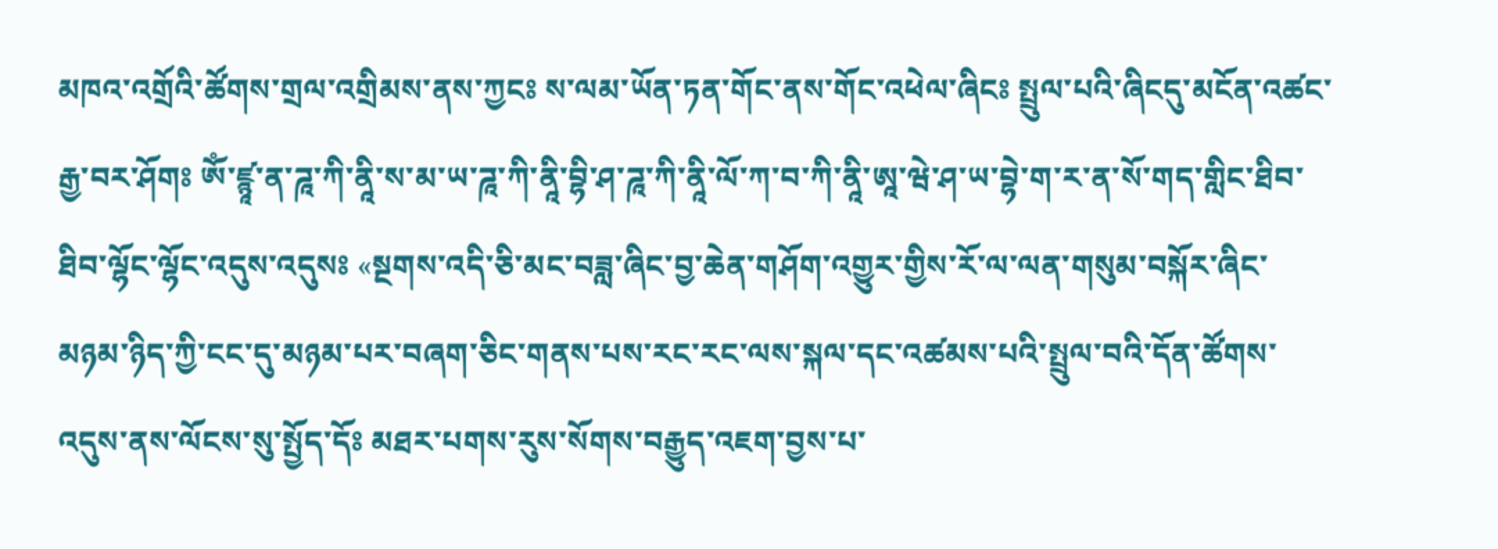མཁའ་འགྲོའི་ཚོགས་གྲལ་འགྲིམས་ནས་ཀྱངཿ ས་ལམ་ཡོན་ཏན་གོང་ནས་གོང་འཕེལ་ཞིངཿ སྤྲུལ་པའི་ཞིངདུ་མངོན་འཚང་རྒྱ་བར་ཤོགཿ ཨོཾ་ཛྙཱ་ན་ཌཱ་ཀི་ནཱི་ས་མ་ཡ་ཌཱ་ཀི་ནཱི་བྷི་ཤ་ཌཱ་ཀི་ནཱི་ལོ་ཀ་བ་ཀི་ནཱི་ཨཱ་ཝེ་ཤ་ཡ་བྷེ་ག་ར་ན་སོ་གད་གླིང་ཐིབ་ཐིབ་ལྷོང་ལྷོང་འདུས་འདུསཿ «སྔགས་འདི་ཅི་མང་བཟླ་ཞིང་བྱ་ཆེན་གཤོག་འགྱུར་གྱིས་རོ་ལ་ལན་གསུམ་བསྐོར་ཞིང་མཉམ་ཉིད་ཀྱི་ངང་དུ་མཉམ་པར་བཞག་ཅིང་གནས་པས་རང་རང་ལས་སྐལ་དང་འཚམས་པའི་སྤྲུལ་བའི་དོན་ཚོགས་འདུས་ནས་ལོངས་སུ་སྤྱོད་དོཿ མཐར་པགས་རུས་སོགས་བརྒྱུད་འཇག་བྱས་པ་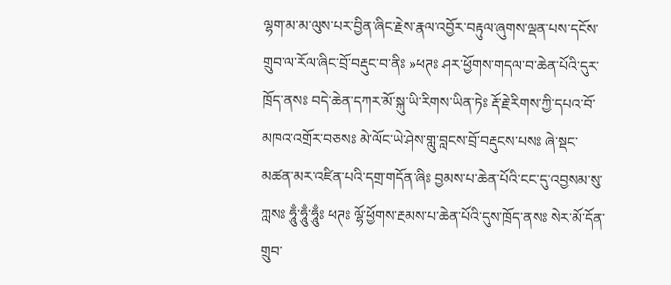ལྷག་མ་མ་ལུས་པར་བྱིན་ཞིང་རྗེས་རྣལ་འབྱོར་བརྟུལ་ཞུགས་ལྡན་པས་དངོས་གྲུབ་ལ་རོལ་ཞིང་བྲོ་བརྡུང་བ་ནིཿ »ཕཊཿ ཤར་ཕྱོགས་གདལ་བ་ཆེན་པོའི་དུར་ཁྲོད་ནསཿ བདེ་ཆེན་དཀར་མོ་སྐུ་ཡི་རིགས་ཡིན་ཏེཿ རྡོ་རྗེ་རིགས་ཀྱི་དཔའ་བོ་མཁའ་འགྲོར་བཅསཿ མེ་ལོང་ཡེ་ཤེས་གླུ་བླངས་བྲོ་བརྡུངས་པསཿ ཞེ་སྡང་མཚན་མར་འཛིན་པའི་དགྲ་གདོན་ཞིཿ བྱམས་པ་ཆེན་པོའི་ངང་དུ་འབྱསམ་སུ་ཀླསཿ ཧཱུྃ་ཧཱུྃ་ཧཱུྃཿ ཕཊཿ ལྷོ་ཕྱོགས་རྔམས་པ་ཆེན་པོའི་དུས་ཁྲོད་ནསཿ སེར་མོ་དོན་གྲུབ་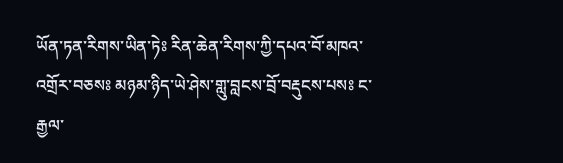ཡོན་ཏན་རིགས་ཡིན་ཏེཿ རིན་ཆེན་རིགས་ཀྱི་དཔའ་བོ་མཁའ་འགྲོར་བཅསཿ མཉམ་ཉིད་ཡེ་ཤེས་གླུ་བླངས་བྲོ་བརྡུངས་པསཿ ང་རྒྱལ་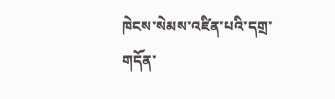ཁེངས་སེམས་འཛིན་པའི་དགྲ་གདོན་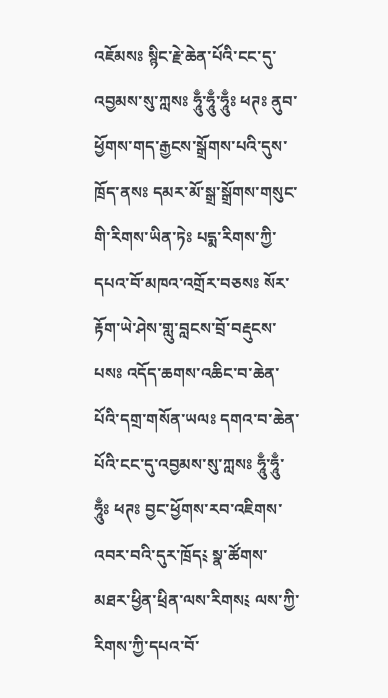འཇོམསཿ སྙིང་རྗེ་ཆེན་པོའི་ངང་དུ་འབྱམས་སུ་ཀླསཿ ཧཱུྃ་ཧཱུྃ་ཧཱུྃཿ ཕཊཿ ནུབ་ཕྱོགས་གད་རྒྱངས་སྒྲོགས་པའི་དུས་ཁྲོད་ནསཿ དམར་མོ་སྒྲ་སྒྲོགས་གསུང་གི་རིགས་ཡིན་ཏེཿ པདྨ་རིགས་ཀྱི་དཔའ་བོ་མཁའ་འགྲོར་བཅསཿ སོར་རྟོག་ཡེ་ཤེས་གླུ་བླངས་བྲོ་བརྡུངས་པསཿ འདོད་ཆགས་འཆིང་བ་ཆེན་པོའི་དགྲ་གསོན་ཡལཿ དགའ་བ་ཆེན་པོའི་ངང་དུ་འབྱམས་སུ་ཀླསཿ ཧཱུྃ་ཧཱུྃ་ཧཱུྃཿ ཕཊཿ བྱང་ཕྱོགས་རབ་འཇིགས་འབར་བའི་དུར་ཁྲོད༴ སྣ་ཚོགས་མཐར་ཕྱིན་ཕྲིན་ལས་རིགས༴ ལས་ཀྱི་རིགས་ཀྱི་དཔའ་བོ་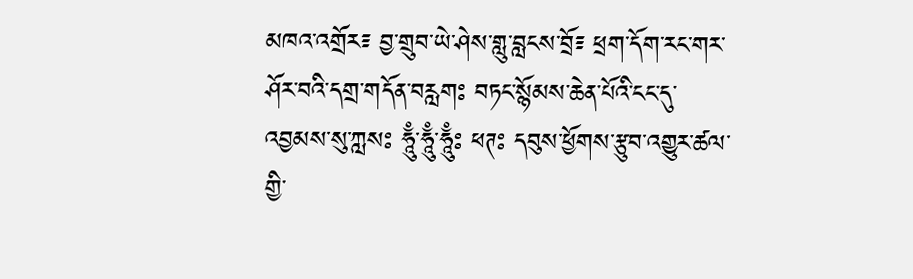མཁའ་འགྲོར༴ བྱ་གྲུབ་ཡེ་ཤེས་གླུ་བླངས་བྲོ༴ ཕྲག་དོག་རང་གར་ཤོར་བའི་དགྲ་གདོན་བརླགཿ བཏང་སྙོམས་ཆེན་པོའི་ངང་དུ་འབྱམས་སུ་ཀླསཿ ཧཱུྃ་ཧཱུྃ་ཧཱུྃཿ ཕཊཿ དབུས་ཕྱོགས་རྩུབ་འགྱུར་ཚལ་གྱི་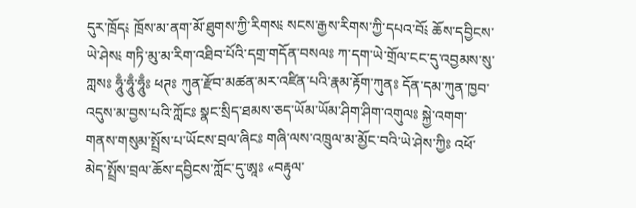དུར་ཁྲོད༴ ཁྲོས་མ་ནག་མོ་ཐུགས་ཀྱི་རིགས༴ སངས་རྒྱས་རིགས་ཀྱི་དཔའ་བོ༴ ཆོས་དབྱིངས་ཡེ་ཤེས༴ གཏི་མུ་མ་རིག་འཐིབ་པོའི་དགྲ་གདོན་བསལཿ ཀ་དག་ཡེ་གྲོལ་ངང་དུ་འབྱམས་སུ་ཀླསཿ ཧཱུྃ་ཧཱུྃ་ཧཱུྃཿ ཕཊཿ ཀུན་རྫོབ་མཚན་མར་འཛིན་པའི་རྣམ་རྟོག་ཀུནཿ དོན་དམ་ཀུན་ཁྱབ་འདུས་མ་བྱས་པའི་ཀློངཿ སྣང་སྲིད་ཐམས་ཅད་ཡོམ་ཡོམ་ཤིག་ཤིག་འགུལཿ སྐྱེ་འགག་གནས་གསུམ་སྤྲོས་པ་ཡོངས་བྲལ་ཞིངཿ གཞི་ལས་འཁྲུལ་མ་མྱོང་བའི་ཡེ་ཤེས་ཀྱིཿ འཕོ་མེད་སྤྲོས་བྲལ་ཆོས་དབྱིངས་ཀློང་དུ་ཨཱཿ «བརྟུལ་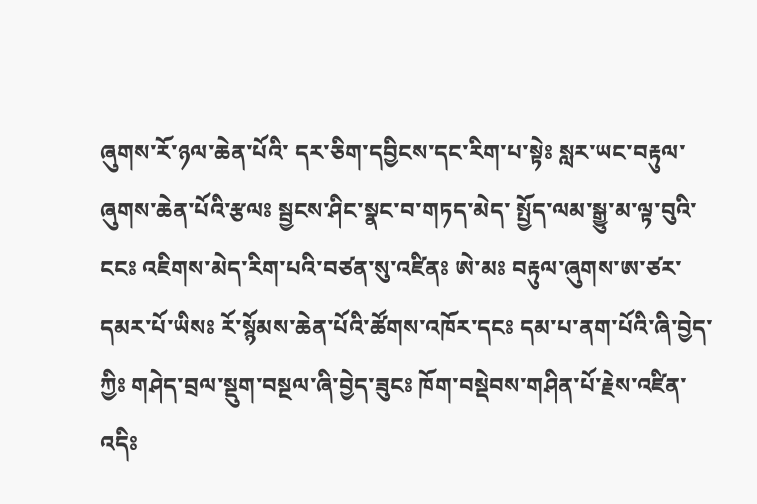ཞུགས་རོ་ཉལ་ཆེན་པོའི་ དར་ཅིག་དབྱིངས་དང་རིག་པ་སྟེཿ སླར་ཡང་བརྟུལ་ཞུགས་ཆེན་པོའི་རྩལཿ སྦྱངས་ཤིང་སྣང་བ་གཏད་མེད་ སྤྱོད་ལམ་སྒྱུ་མ་ལྟ་བུའི་ངངཿ འཇིགས་མེད་རིག་པའི་བཙན་སུ་འཛིནཿ ཨེ་མཿ བརྟུལ་ཞུགས་ཨ་ཙར་དམར་པོ་ཡིསཿ རོ་སྙོམས་ཆེན་པོའི་ཚོགས་འཁོར་དངཿ དམ་པ་ནག་པོའི་ཞི་བྱེད་ཀྱིཿ གཤེད་བྲལ་སྡུག་བསྔལ་ཞི་བྱེད་ཟུངཿ ཁོག་བསྡེབས་གཤིན་པོ་རྗེས་འཛིན་འདིཿ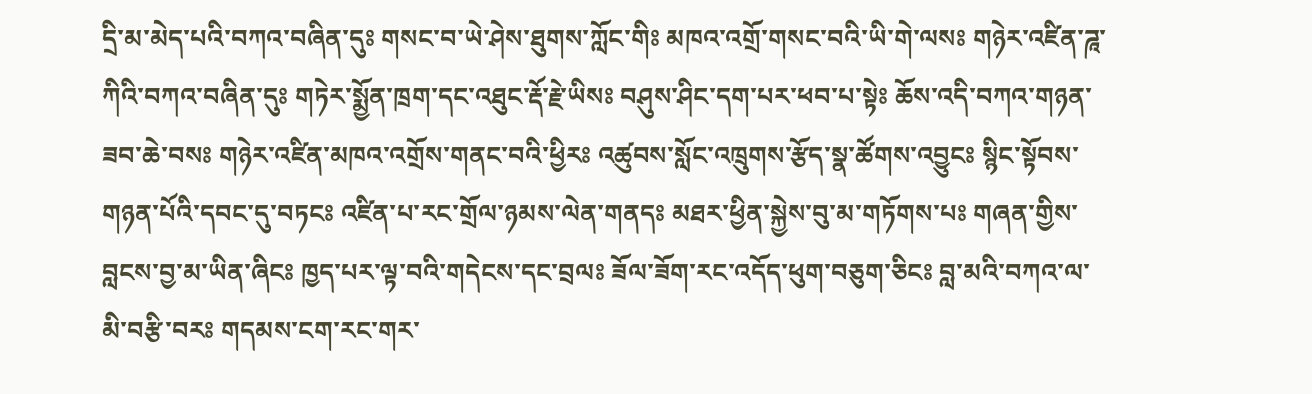དྲི་མ་མེད་པའི་བཀའ་བཞིན་དུཿ གསང་བ་ཡེ་ཤེས་ཐུགས་ཀློང་གིཿ མཁའ་འགྲོ་གསང་བའི་ཡི་གེ་ལསཿ གཉེར་འཛིན་ཌཱ་ཀིའི་བཀའ་བཞིན་དུཿ གཏེར་སྨྱོན་ཁྲག་དང་འཐུང་རྡོ་རྗེ་ཡིསཿ བཤུས་ཤིང་དག་པར་ཕབ་པ་སྟེཿ ཆོས་འདི་བཀའ་གཉན་ཟབ་ཆེ་བསཿ གཉེར་འཛིན་མཁའ་འགྲོས་གནང་བའི་ཕྱིརཿ འཚུབས་སློང་འཁྲུགས་རྩོད་སྣ་ཚོགས་འབྱུངཿ སྙིང་སྟོབས་གཉན་པོའི་དབང་དུ་བཏངཿ འཛིན་པ་རང་གྲོལ་ཉམས་ལེན་གནདཿ མཐར་ཕྱིན་སྐྱེས་བུ་མ་གཏོགས་པཿ གཞན་གྱིས་བླངས་བྱ་མ་ཡིན་ཞིངཿ ཁྱད་པར་ལྟ་བའི་གདེངས་དང་བྲལཿ ཟོལ་ཟོག་རང་འདོད་ཕུག་བཅུག་ཅིངཿ བླ་མའི་བཀའ་ལ་མི་བརྩི་བརཿ གདམས་ངག་རང་གར་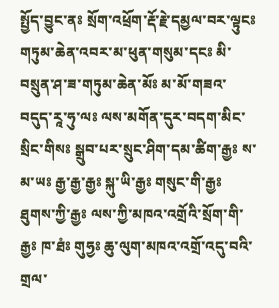སྤྱོད་བྱུང་ནཿ སྲོག་འཕྲོག་རྡོ་རྗེ་དམྱལ་བར་ལྟུངཿ གཏུམ་ཆེན་འབར་མ་ཕུན་གསུམ་དངཿ མི་བསྲུན་ཤ་ཟ་གཏུམ་ཆེན་མོཿ མ་མོ་གཟའ་བདུད་རཱ་ཧུ་ལཿ ལས་མགོན་དུར་བདག་མིང་སྲིང་གིསཿ སྒྲུབ་པར་སྲུང་ཤིག་དམ་ཚིག་རྒྱཿ ས་མ་ཡཿ རྒྱ་རྒྱ་རྒྱཿ སྐུ་ཡི་རྒྱཿ གསུང་གི་རྒྱཿ ཐུགས་ཀྱི་རྒྱཿ ལས་ཀྱི་མཁའ་འགྲོའི་སྲོག་གི་རྒྱཿ ཁ་ཐཾཿ གུཧྱཿ ཆུ་ལུག་མཁའ་འགྲོ་འདུ་བའི་གྲལ་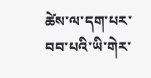ཚེས་ལ་དག་པར་བབ་པའི་ཡི་གེར་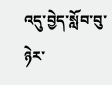འདུ་བྱེད་སློབ་བུ་ཉེར་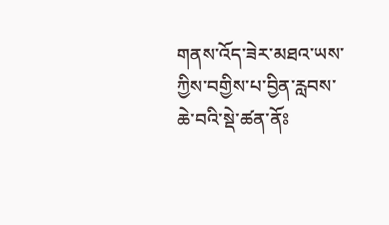གནས་འོད་ཟེར་མཐའ་ཡས་ཀྱིས་བགྱིས་པ་བྱིན་རླབས་ཆེ་བའི་སྡེ་ཚན་ནོཿ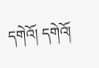དགེའོ། དགེའོ།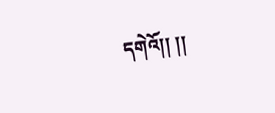དགེའོ།། །།